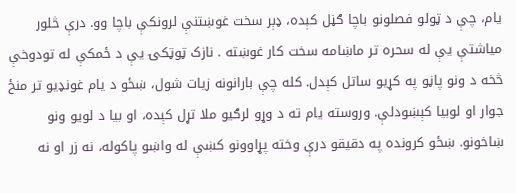يام، چې د ټولو فصلونو باچا ګڼل کېده، ډېر سخت غوښتنې لرونکې باچا وو. درې څلور مياشتې يې له سحره تر ماښامه سخت کار غوښته . نازک ټوټکۍ يې د ځمکې له تودوخې څخه د ونو پاڼو په کړيو ساتل کېدل. کله چې بارانونه زيات شول، ښځو د يام غونډيو تر منځ جوار او لوبيا کېښودلې. وروسته يام ته د وړو لرګيو ملا تړل کېده، او بيا د لويو ونو ښاخونو. ښځو کرونده په دقيقو درې وخته پړاوونو کښې له واښو پاکوله، نه زر او نه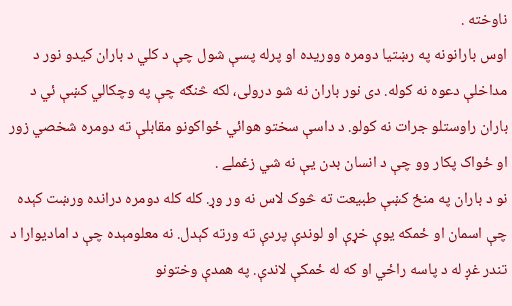ناوخته .
اوس بارانونه په رښتيا دومره ووريده او پرله پسې شول چې د کلي د باران کيدو نور د مداخلې دعوه نه کوله. دی نور باران نه شو درولی، لکه څنګه چې په وچکالي کښې ئي د باران راوستلو جرات نه کولو. د داسې سختو هوائي ځواکونو مقابلې ته دومره شخصي زور او ځواک پکار وو چې د انسان بدن يې نه شي زغملے .
نو د باران په منځ کښې طبیعت ته څوک لاس نه ور وړ. کله کله دومره درانده ورښت کېده چې اسمان او ځمکه يوې خړې او لوندې پردې ته ورته کېدل. نه معلومېده چې د اماديوارا د تندر غږ له د پاسه راځي او که له ځمکې لاندې. په همدې وختونو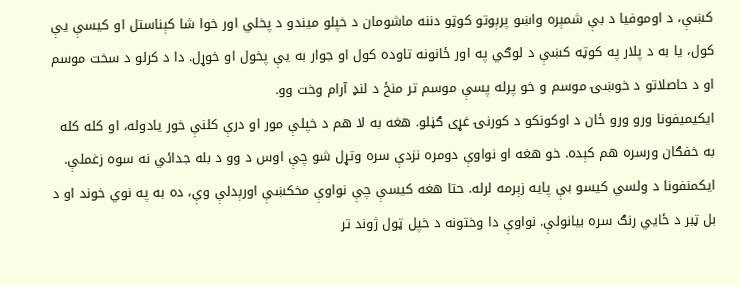کښې، د اوموفيا د بې شمېره واښو پرېوتو کوټو دننه ماشومان د خپلو ميندو د پخلي اور خوا شا کېناستل او کيسې يې کول، يا به د پلار په کوټه کښې د لوګي په اور ځانونه تاوده کول او جوار به يې پخول او خوړل. دا د کرلو د سخت موسم او د حاصلاتو د خوښۍ موسم و خو پرله پسې موسم تر منځ د لنډ آرام وخت وو.
ايکيميفونا ورو ورو ځان د اوکونکو د کورنۍ غړی ګڼلو. هغه به لا هم د خپلې مور او درې کلنې خور يادوله، او کله کله به خفګان ورسره هم کېده. خو هغه او نواوې دومره نزدې سره وتړل شو چې اوس د وو د بله جدائي نه سوه زغملې. ايکمنفونا د ولسي کيسو بې پایه زېرمه لرله. حتا هغه کيسې چې نواوې مخکښې اورېدلې وې، ده به په نوي خوند او د بل ټبر د ځايي رنګ سره بيانولې. نواوې دا وختونه د خپل ټول ژوند تر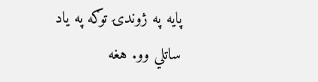پايه په ژوندۍ توګه په ياد ساتلي وو. هغه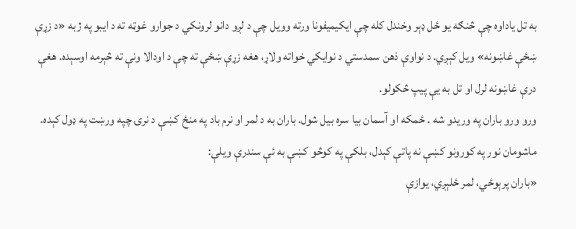به تل ياداوه چې څنګه يو ځل ډېر وخندل کله چې ايکيميفونا ورته وويل چې د لږو دانو لرونکي د جوارو غوټه ته د ايبو په ژبه «د زړې ښځې غاښونه» ويل کېږي. د نواوې ذهن سمدستي د نوايکي خواته ولاړ، هغه زړې ښځې ته چې د اودالا ونې ته څېرمه اوسېده. هغې درې غاښونه لرل او تل به يې پيپ څکولو.
ورو ورو باران په وريدو شه . ځمکه او آسمان بيا سره بيل شول. باران به د لمر او نرم باد په منځ کښې د نرۍ چپه ورښت په ډول کېده. ماشومان نور په کورونو کښې نه پاتې کېدل، بلکې په کوڅو کښې به ئې سندرې ويلې:
«باران پرېوځي، لمر ځلېږي، يوازې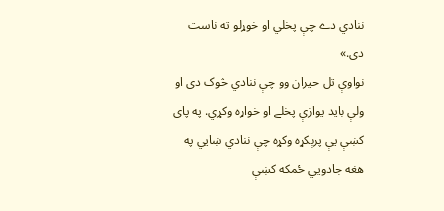ننادي دے چې پخلي او خوړلو ته ناست دی.»
نواوې تل حيران وو چې ننادي څوک دی او ولې بايد يوازې پخلے او خواړه وکړي. په پای کښې يې پرېکړه وکړه چې ننادي ښايي په هغه جادويي ځمکه کښې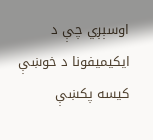اوسېږي چې د ايکيميفونا د خوښې کيسه پکښې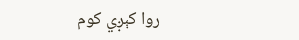روا کېږي کوم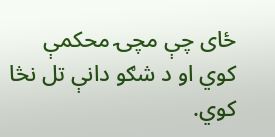ځای چې مچۍ محکمې کوي او د شګو دانې تل نڅا کوي.